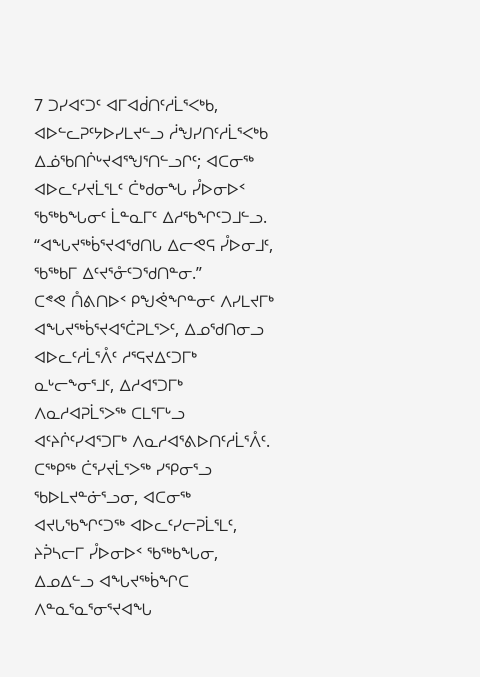7 ᑐᓯᐊᑦᑐᑦ ᐊᒥᐊᑰᑎᑦᓱᒫᕐᐸᒃᑲ, ᐊᐅᓪᓚᕈᑦᔭᐅᓯᒪᔪᓪᓗ ᓲᖑᓯᑎᑦᓱᒫᕐᐸᒃᑲ ᐃᓅᖃᑎᒌᒡᔪᐊᕐᖑᕐᑎᓪᓗᒋᑦ; ᐊᑕᓂᖅ ᐊᐅᓚᑦᓯᔪᒫᕐᒪᑦ ᑖᒃᑯᓂᖓ ᓮᐅᓂᐅᑉ ᖃᖅᑲᖓᓂᑦ ᒫᓐᓇᒥᑦ ᐃᓱᖃᖏᑦᑐᒧᓪᓗ.
“ᐊᖓᔪᖅᑳᕐᔪᐊᖁᑎᒐ ᐃᓕᕙᕋ ᓮᐅᓂᒧᑦ, ᖃᖅᑲᒥ ᐃᑦᔪᕐᓁᑦᑐᖁᑎᓐᓂ.”
ᑕᕝᕙ ᑍᕕᑎᐅᑉ ᑭᖑᕚᖏᓐᓂᑦ ᐱᓯᒪᔪᒥᒃ ᐊᖓᔪᖅᑳᕐᔪᐊᕐᑖᕈᒪᕐᐳᑦ, ᐃᓄᖁᑎᓂᓗ ᐊᐅᓚᑦᓱᒫᕐᐰᑦ ᓱᕐᕋᔪᐃᑦᑐᒥᒃ ᓇᒡᓕᖕᓂᕐᒧᑦ, ᐃᓱᐊᕐᑐᒥᒃ ᐱᓇᓱᐊᕈᒫᕐᐳᖅ ᑕᒪᕐᒥᒡᓗ ᐊᑦᔨᒌᑦᓯᐊᕐᑐᒥᒃ ᐱᓇᓱᐊᕐᕕᐅᑎᑦᓱᒫᕐᐰᑦ.
ᑕᖅᑭᖅ ᑖᕐᓯᔪᒫᕐᐳᖅ ᓯᕿᓂᕐᓗ ᖃᐅᒪᔪᓐᓃᕐᓗᓂ, ᐊᑕᓂᖅ ᐊᔪᒐᖃᖏᑦᑐᖅ ᐊᐅᓚᑦᓯᓕᕈᒫᕐᒪᑦ, ᔨᕉᓴᓕᒥ ᓮᐅᓂᐅᑉ ᖃᖅᑲᖓᓂ, ᐃᓄᐃᓪᓗ ᐊᖓᔪᖅᑳᖏᑕ ᐱᓐᓇᕐᓇᕐᓂᕐᔪᐊᖓ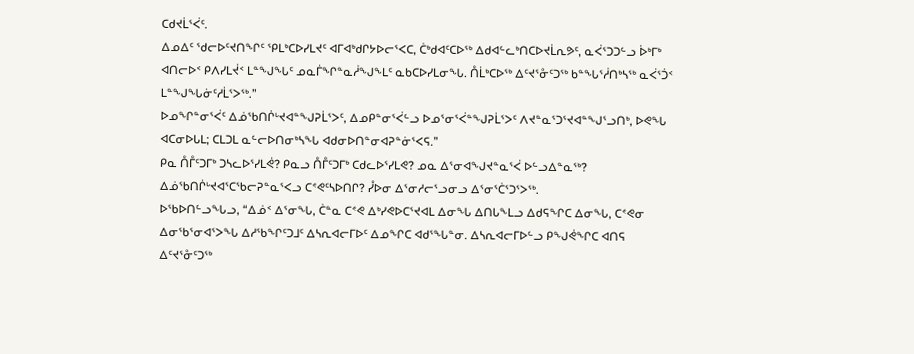ᑕᑯᔪᒫᕐᐹᑦ.
ᐃᓄᐃᑦ ᖁᓕᐅᑦᔪᑎᖏᑦ ᕿᒪᒃᑕᐅᓯᒪᔪᑦ ᐊᒥᐊᒃᑯᒋᔭᐅᓕᕐᐸᑕ, ᑖᒃᑯᐊᑦᑕᐅᖅ ᐃᑯᐊᓪᓚᒃᑎᑕᐅᔪᒫᕆᕗᑦ, ᓇᐹᕐᑐᑐᓪᓗ ᐆᒃᒥᒃ ᐊᑎᓕᐅᑉ ᑭᐱᓯᒪᔫᑉ ᒪᓐᖑᖓᑦ ᓄᓇᒦᖏᓐᓇᓲᖑᖕᒪᑦ ᓇᑲᑕᐅᓯᒪᓂᖓ. ᑍᒫᒃᑕᐅᖅ ᐃᑦᔪᕐᓁᑦᑐᖅ ᑲᓐᖓᕐᓲᑎᒃᓴᖅ ᓇᐹᕐᑑᑉ ᒪᓐᖑᖓᓃᑦᓱᒫᕐᐳᖅ.”
ᐅᓄᖏᓐᓂᕐᐹᑦ ᐃᓅᖃᑎᒌᒡᔪᐊᓐᖑᕈᒫᕐᐳᑦ, ᐃᓄᑭᓐᓂᕐᐹᓪᓗ ᐅᓄᕐᓂᕐᐹᓐᖑᕈᒫᕐᐳᑦ ᐱᔪᓐᓇᕐᑐᕐᔪᐊᓐᖑᕐᓗᑎᒃ, ᐅᕙᖓ ᐊᑕᓂᐅᒐᒪ; ᑕᒪᑐᒪ ᓇᓪᓕᐅᑎᓂᒃᓴᖓ ᐊᑯᓂᐅᑎᓐᓂᐊᕈᓐᓃᕐᐸᕋ.”
ᑭᓇ ᑍᒤᑦᑐᒥᒃ ᑐᓴᓚᐅᕐᓯᒪᕚ? ᑭᓇᓗ ᑍᒤᑦᑐᒥᒃ ᑕᑯᓚᐅᕐᓯᒪᕙ? ᓄᓇ ᐃᕐᓂᐊᖑᔪᓐᓇᕐᐹ ᐅᓪᓗᐃᓐᓇᖅ? ᐃᓅᖃᑎᒌᒡᔪᐊᕐᑕᖃᓕᕈᓐᓇᕐᐸᓗ ᑕᕝᕙᑦᓴᐅᑎᒋ? ᓮᐅᓂ ᐃᕐᓂᓱᓕᕐᓗᓂᓗ ᐃᕐᓂᕐᑖᕐᑐᕐᐳᖅ.
ᐅᖃᐅᑎᓪᓗᖓᓗ, “ᐃᓅᑉ ᐃᕐᓂᖓ, ᑖᓐᓇ ᑕᕝᕙ ᐃᒃᓯᕙᐅᑕᕐᔪᐊᒪ ᐃᓂᖓ ᐃᑎᒐᖕᒪᓗ ᐃᑯᕋᖏᑕ ᐃᓂᖓ, ᑕᕝᕙᓂ ᐃᓂᖃᕐᓂᐊᕐᐳᖓ ᐃᓱᖃᖏᑦᑐᒧᑦ ᐃᓴᕆᐊᓕᒥᐅᑦ ᐃᓄᖏᑕ ᐊᑯᕐᖓᓐᓂ. ᐃᓴᕆᐊᓕᒥᐅᓪᓗ ᑭᖑᕚᖏᑕ ᐊᑎᕋ ᐃᑦᔪᕐᓁᑦᑐᖅ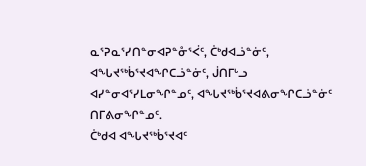ᓇᕐᕈᓇᕐᓯᑎᓐᓂᐊᕈᓐᓁᕐᐹᑦ, ᑖᒃᑯᐊᓘᓐᓃᑦ, ᐊᖓᔪᖅᑳᕐᔪᐊᖏᑕᓘᓐᓃᑦ, ᒎᑎᒥᒡᓗ ᐊᓯᓐᓂᐊᕐᓯᒪᓂᖏᓐᓄᑦ, ᐊᖓᔪᖅᑳᕐᔪᐊᕕᓂᖏᑕᓘᓐᓃᑦ ᑎᒥᕕᓂᖏᓐᓄᑦ.
ᑖᒃᑯᐊ ᐊᖓᔪᖅᑳᕐᔪᐊᑦ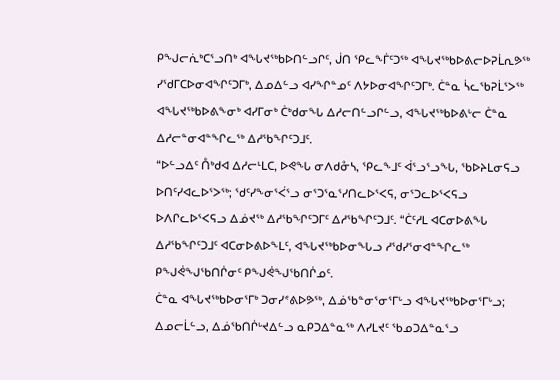ᑭᖑᓕᕇᒃᑕᕐᓗᑎᒃ ᐊᖓᔪᖅᑲᐅᑎᓪᓗᒋᑦ, ᒎᑎ ᕿᓚᖕᒦᑦᑐᖅ ᐊᖓᔪᖅᑲᐅᕕᓕᐅᕈᒫᕆᕗᖅ ᓯᖁᒥᑕᐅᓂᐊᖏᑦᑐᒥᒃ, ᐃᓄᐃᓪᓗ ᐊᓯᖏᓐᓄᑦ ᐱᔭᐅᓂᐊᖏᑦᑐᒥᒃ. ᑖᓐᓇ ᓵᓚᖃᕈᒫᕐᐳᖅ ᐊᖓᔪᖅᑲᐅᕕᖕᓂᒃ ᐊᓯᒥᓂᒃ ᑖᒃᑯᓂᖓ ᐃᓱᓕᑎᓪᓗᒋᓪᓗ, ᐊᖓᔪᖅᑲᐅᕕᒡᓕ ᑖᓐᓇ ᐃᓱᓕᓐᓂᐊᓐᖏᓚᖅ ᐃᓱᖃᖏᑦᑐᒧᑦ.
“ᐅᓪᓗᐃᑦ ᑍᒃᑯᐊ ᐃᓱᓕᒻᒪᑕ, ᐅᕙᖓ ᓂᐱᑯᓁᓴ, ᕿᓚᖕᒧᑦ ᐋᕐᓗᕐᓗᖓ, ᖃᐅᔨᒪᓂᕋᓗ ᐅᑎᑦᓯᐊᓚᐅᕐᐳᖅ; ᖁᑦᓯᖕᓂᕐᐹᕐᓗ ᓂᕐᑐᕐᓇᕐᓯᑎᓚᐅᕐᐸᕋ, ᓂᕐᑐᓚᐅᕐᐸᕋᓗ ᐅᐱᒋᓚᐅᕐᐸᕋᓗ ᐃᓅᔪᖅ ᐃᓱᖃᖏᑦᑐᒥᑦ ᐃᓱᖃᖏᑦᑐᒧᑦ. “ᑖᑦᓱᒪ ᐊᑕᓂᐅᕕᖓ ᐃᓱᖃᖏᑦᑐᒧᑦ ᐊᑕᓂᐅᕕᐅᖕᒪᑦ, ᐊᖓᔪᖅᑲᐅᓂᖓᓗ ᓱᖁᓯᕐᓂᐊᓐᖏᓚᖅ ᑭᖑᕚᖑᖃᑎᒌᓂᑦ ᑭᖑᕚᖑᖃᑎᒌᓄᑦ.
ᑖᓐᓇ ᐊᖓᔪᖅᑲᐅᓂᕐᒥᒃ ᑐᓂᓯᕝᕕᐅᕗᖅ, ᐃᓅᖃᓐᓂᕐᓂᕐᒥᒡᓗ ᐊᖓᔪᖅᑲᐅᓂᕐᒥᒡᓗ; ᐃᓄᓕᒫᓪᓗ, ᐃᓅᖃᑎᒌᒡᔪᐃᓪᓗ ᓇᑭᑐᐃᓐᓇᖅ ᐱᓯᒪᔪᑦ ᖃᓄᑐᐃᓐᓇᕐᓗ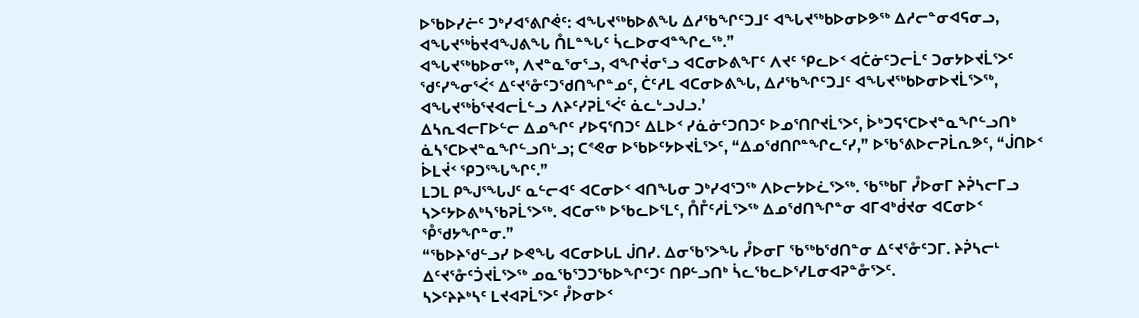ᐅᖃᐅᓯᓖᑦ ᑐᒃᓯᐊᕐᕕᒋᕚᑦ: ᐊᖓᔪᖅᑲᐅᕕᖓ ᐃᓱᖃᖏᑦᑐᒧᑦ ᐊᖓᔪᖅᑲᐅᓂᐅᕗᖅ ᐃᓱᓕᓐᓂᐊᕋᓂᓗ, ᐊᖓᔪᖅᑳᔪᐊᖑᕕᖓ ᑍᒪᓐᖓᑦ ᓵᓚᐅᓂᐊᓐᖏᓚᖅ.”
ᐊᖓᔪᖅᑲᐅᓂᖅ, ᐱᔪᓐᓇᕐᓂᕐᓗ, ᐊᖏᔫᓂᕐᓗ ᐊᑕᓂᐅᕕᖕᒥᑦ ᐱᔪᑦ ᕿᓚᐅᑉ ᐊᑖᓃᑦᑐᓕᒫᑦ ᑐᓂᔭᐅᔪᒫᕐᐳᑦ ᖁᑦᓯᖕᓂᕐᐹᑉ ᐃᑦᔪᕐᓁᑦᑐᖁᑎᖏᓐᓄᑦ, ᑖᑦᓱᒪ ᐊᑕᓂᐅᕕᖓ, ᐃᓱᖃᖏᑦᑐᒧᑦ ᐊᖓᔪᖅᑲᐅᓂᐅᔪᒫᕐᐳᖅ, ᐊᖓᔪᖅᑳᕐᔪᐊᓕᒫᓪᓗ ᐱᔨᑦᓯᕈᒫᕐᐹᑦ ᓈᓚᒡᓗᒍᓗ.’
ᐃᓴᕆᐊᓕᒥᐅᓪᓕ ᐃᓄᖏᑦ ᓯᐅᕋᕐᑎᑐᑦ ᐃᒪᐅᑉ ᓯᓈᓃᑦᑐᑎᑐᑦ ᐅᓄᕐᑎᒋᔪᒫᕐᐳᑦ, ᐆᒃᑐᕋᕐᑕᐅᔪᓐᓇᖏᓪᓗᑎᒃ ᓈᓴᕐᑕᐅᔪᓐᓇᖏᓪᓗᑎᒡᓗ; ᑕᕝᕙᓂ ᐅᖃᐅᑦᔭᐅᔪᒫᕐᐳᑦ, “ᐃᓄᖁᑎᒋᓐᖏᓚᑦᓯ,” ᐅᖃᕐᕕᐅᓕᕈᒫᕆᕗᑦ, “ᒎᑎᐅᑉ ᐆᒪᔫᑉ ᕿᑐᕐᖓᖏᑦ.”
ᒪᑐᒪ ᑭᖑᕐᖓᒍᑦ ᓇᓪᓕᐊᑦ ᐊᑕᓂᐅᑉ ᐊᑎᖓᓂ ᑐᒃᓯᐊᕐᑐᖅ ᐱᐅᓕᔭᐅᓛᕐᐳᖅ. ᖃᖅᑲᒥ ᓮᐅᓂᒥ ᔨᕉᓴᓕᒥᓗ ᓴᐳᑦᔭᐅᕕᒃᓴᖃᕈᒫᕐᐳᖅ. ᐊᑕᓂᖅ ᐅᖃᓚᐅᕐᒪᑦ, ᑍᒤᑦᓱᒫᕐᐳᖅ ᐃᓄᖁᑎᖏᓐᓂ ᐊᒥᐊᒃᑰᔪᓂ ᐊᑕᓂᐅᑉ ᕾᖁᔭᖏᓐᓂ.”
“ᖃᐅᔨᖁᓪᓗᓯ ᐅᕙᖓ ᐊᑕᓂᐅᒐᒪ ᒎᑎᓯ. ᐃᓂᖃᕐᐳᖓ ᓮᐅᓂᒥ ᖃᖅᑲᖁᑎᓐᓂ ᐃᑦᔪᕐᓁᑦᑐᒥ. ᔨᕉᓴᓕᒻ ᐃᑦᔪᕐᓁᑦᑑᔪᒫᕐᐳᖅ ᓄᓇᖃᕐᑐᑐᖃᐅᖏᑦᑐᑦ ᑎᑭᓪᓗᑎᒃ ᓵᓚᖃᓚᐅᕐᓯᒪᓂᐊᕈᓐᓁᕐᐳᑦ.
ᓴᐳᑦᔨᔨᒃᓴᑦ ᒪᔪᐊᕈᒫᕐᐳᑦ ᓮᐅᓂᐅᑉ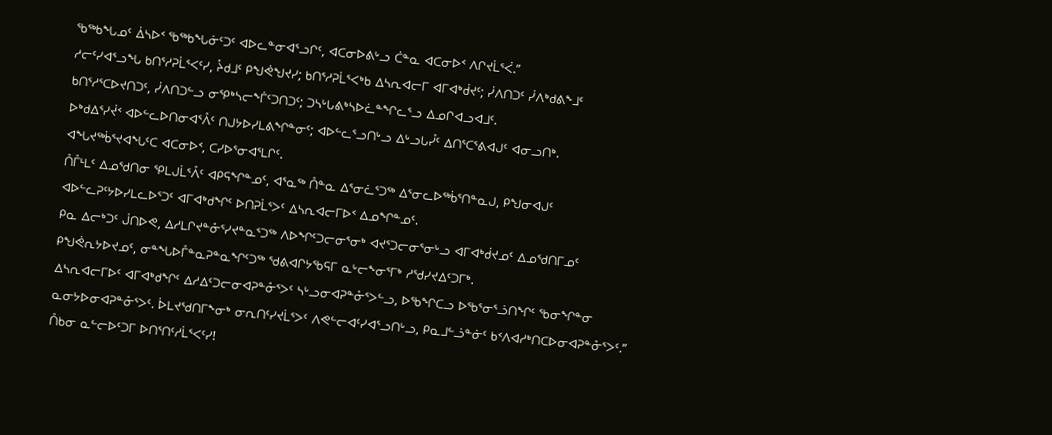ᖃᖅᑲᖓᓄᑦ ᐄᓴᐅᑉ ᖃᖅᑲᖓᓃᑦᑐᑦ ᐊᐅᓚᓐᓂᐊᕐᓗᒋᑦ, ᐊᑕᓂᐅᕕᒡᓗ ᑖᓐᓇ ᐊᑕᓂᐅᑉ ᐱᒋᔪᒫᕐᐹ.”
ᓱᓕᑦᓯᐊᕐᓗᖓ ᑲᑎᕐᓱᕈᒫᕐᐸᑦᓯ, ᔧᑯᒧᑦ ᑭᖑᕚᖑᔪᓯ; ᑲᑎᕐᓱᕈᒫᕐᐸᒃᑲ ᐃᓴᕆᐊᓕᒥ ᐊᒥᐊᒃᑰᔪᑦ; ᓰᐱᑎᑐᑦ ᓰᐱᒃᑯᕕᖕᒧᑦ ᑲᑎᕐᓱᕐᑕᐅᔪᑎᑐᑦ, ᓰᐱᑎᑐᓪᓗ ᓂᕿᒃᓴᓕᖕᒦᑦᑐᑎᑐᑦ; ᑐᓴᒡᒐᕕᒃᓴᐅᓛᓐᖏᓚᕐᓗ ᐃᓄᒋᐊᓗᐊᒧᑦ.
ᐅᒃᑯᐃᕐᓯᔫᑉ ᐊᐅᓪᓚᐅᑎᓂᐊᕐᐰᑦ ᑎᒍᔭᐅᓯᒪᕕᖏᓐᓂᑦ; ᐊᐅᓪᓚᕐᓗᑎᒡᓗ ᐃᒡᓗᒐᓮᑦ ᐃᑎᕐᑕᕐᕕᐊᒍᑦ ᐊᓂᓗᑎᒃ. ᐊᖓᔪᖅᑳᕐᔪᐊᖓᑦᑕ ᐊᑕᓂᐅᑉ, ᑕᓯᐅᕐᓂᐊᕐᒪᒋᑦ.
ᑍᒤᒻᒪᑦ ᐃᓄᖁᑎᓂ ᕿᒪᒍᒫᕐᐰᑦ ᐊᑭᕋᖏᓐᓄᑦ, ᐊᕐᓇᖅ ᑍᓐᓇ ᐃᕐᓂᓛᕐᑐᖅ ᐃᕐᓂᓚᐅᖅᑳᕐᑎᓐᓇᒍ, ᑭᖑᓂᐊᒍᑦ ᐊᐅᓪᓚᕈᑦᔭᐅᓯᒪᓚᐅᕐᑐᑦ ᐊᒥᐊᒃᑯᖏᑦ ᐅᑎᕈᒫᕐᐳᑦ ᐃᓴᕆᐊᓕᒥᐅᑉ ᐃᓄᖏᓐᓄᑦ.
ᑭᓇ ᐃᓕᒃᑐᑦ ᒎᑎᐅᕙ, ᐃᓱᒪᒋᔪᓐᓁᕐᓯᔪᓐᓇᕐᑐᖅ ᐱᐅᖏᑦᑐᓕᓂᕐᓂᒃ ᐊᔪᕐᑐᓕᓂᕐᓂᒡᓗ ᐊᒥᐊᒃᑰᔪᓄᑦ ᐃᓄᖁᑎᒥᓄᑦ ᑭᖑᕚᕆᔭᐅᔪᓄᑦ, ᓂᓐᖓᐅᒤᓐᓇᕈᓐᓇᖏᑦᑐᖅ ᖁᕕᐊᒋᔭᖃᕋᒥ ᓇᒡᓕᖕᓂᕐᒥᒃ ᓱᖁᓯᔪᐃᑦᑐᒥᒃ.
ᐃᓴᕆᐊᓕᒥᐅᑦ ᐊᒥᐊᒃᑯᖏᑦ ᐃᓱᐃᑦᑐᓕᓂᐊᕈᓐᓁᕐᐳᑦ ᓴᒡᓗᓂᐊᕈᓐᓁᕐᐳᓪᓗ, ᐅᖃᖏᑕᓗ ᐅᖃᕐᓂᕐᓘᑎᖏᑦ ᖃᓂᖏᓐᓂ ᓇᓂᔭᐅᓂᐊᕈᓐᓁᕐᐳᑦ. ᐆᒪᔪᖁᑎᒥᖕᓂᒃ ᓂᕆᑎᑦᓯᔪᒫᕐᐳᑦ ᐱᕙᓪᓕᐊᑦᓯᐊᕐᓗᑎᒡᓗ, ᑭᓇᒧᓪᓘᓐᓃᑦ ᑲᑉᐱᐊᓱᒃᑎᑕᐅᓂᐊᕈᓐᓁᕐᐳᑦ.”
ᑍᑲᓂ ᓇᓪᓕᐅᑦᑐᒥ ᐅᑎᕐᑎᑦᓱᒫᕐᐸᑦᓯ!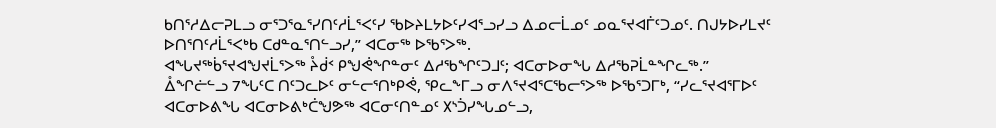ᑲᑎᕐᓱᐃᓕᕈᒪᓗ ᓂᕐᑐᕐᓇᕐᓯᑎᑦᓱᒫᕐᐸᑦᓯ ᖃᐅᔨᒪᔭᐅᑦᓯᐊᕐᓗᓯᓗ ᐃᓄᓕᒫᓄᑦ ᓄᓇᕐᔪᐊᒦᑦᑐᓄᑦ. ᑎᒍᔭᐅᓯᒪᔪᑦ ᐅᑎᕐᑎᑦᓱᒫᕐᐸᒃᑲ ᑕᑯᓐᓇᕐᑎᓪᓗᓯ,” ᐊᑕᓂᖅ ᐅᖃᕐᐳᖅ.
ᐊᖓᔪᖅᑳᕐᔪᐊᖑᔪᒫᕐᐳᖅ ᔧᑰᑉ ᑭᖑᕚᖏᓐᓂᑦ ᐃᓱᖃᖏᑦᑐᒧᑦ; ᐊᑕᓂᐅᓂᖓ ᐃᓱᖃᕈᒫᓐᖏᓚᖅ.”
ᐂᖏᓖᓪᓗ 7ᖓᑦᑕ ᑎᑦᑐᓚᐅᑦ ᓂᓪᓕᕐᑎᒃᑭᕚ, ᕿᓚᖕᒥᓗ ᓂᐱᕐᔪᐊᕐᑕᖃᓕᕐᐳᖅ ᐅᖃᕐᑐᒥᒃ, “ᓯᓚᕐᔪᐊᕐᒥᐅᑦ ᐊᑕᓂᐅᕕᖓ ᐊᑕᓂᐅᕕᒃᑖᖑᕗᖅ ᐊᑕᓂᑦᑎᓐᓄᑦ ᙭ᔅᑑᓯᖓᓄᓪᓗ,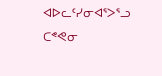ᐊᐅᓚᑦᓯᓂᐊᕐᐳᕐᓗ ᑕᕝᕙᓂ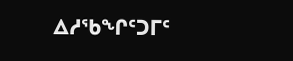ᐃᓱᖃᖏᑦᑐᒥᑦ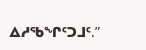ᐃᓱᖃᖏᑦᑐᒧᑦ.”